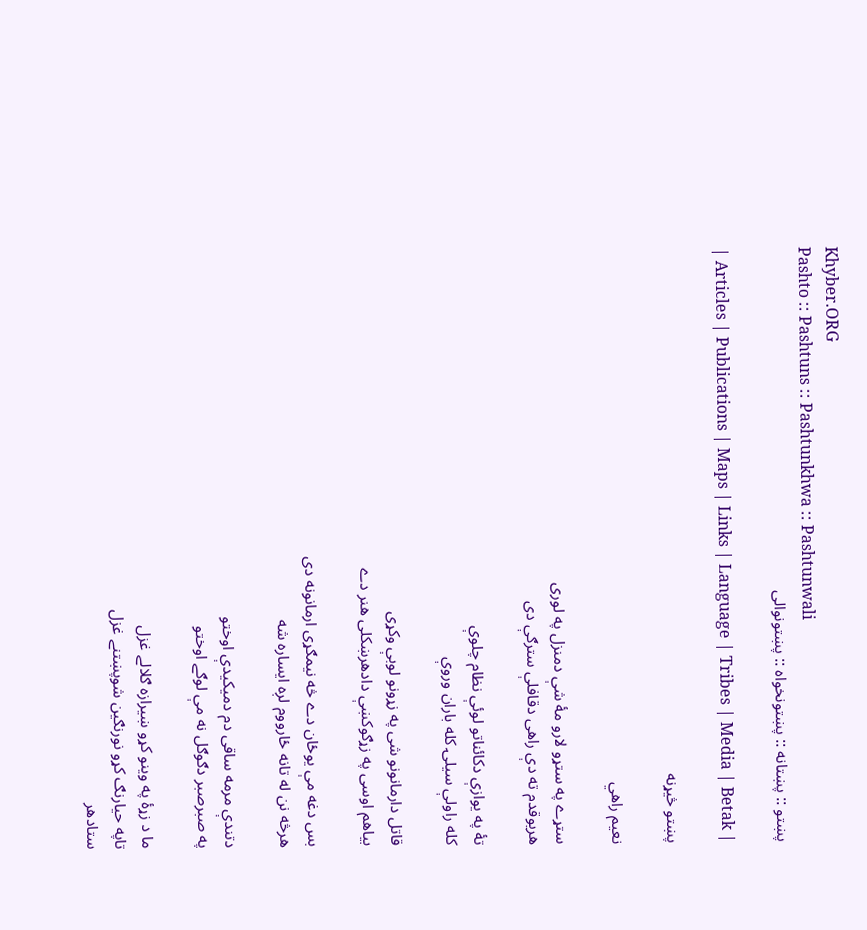Khyber.ORG
Pashto :: Pashtuns :: Pashtunkhwa :: Pashtunwali
پښتو :: پښتانه :: پښتونخواه :: پښتونوالی

| Articles | Publications | Maps | Links | Language | Tribes | Media | Betak |

پښتو څيړنه

نعيم راهي

ستړے په ستړو لارو مۀ شې دمنزل په لورى
هريوقدم ته دې راهى دقافلې سترګې دى

تۀ په يوازې دکائناتو لوئې نظام چلوې
کله راولې سيلۍ کله باران وروې

قاتل دارمانونو شى په زړونو لوبې وکړى
بياهم اوسى په زړګوکښې دادهرښکلى هنر دے

بس دغه مې يوځان دے څه نيمګړى ارمانونه دى
هرڅه نن له تانه ځارووم لږه ايساره شه

دتندې مرمه ساقى دم دميکيدې اوختو
په صبرصبر دګوګل نه مې لوګے اوختو

ما د زړۀ په وينو کړو ښيرازه ګلالے غزل
تاپه حيارنګ کړو نورنګين شوپښتنے غزل
ستادهر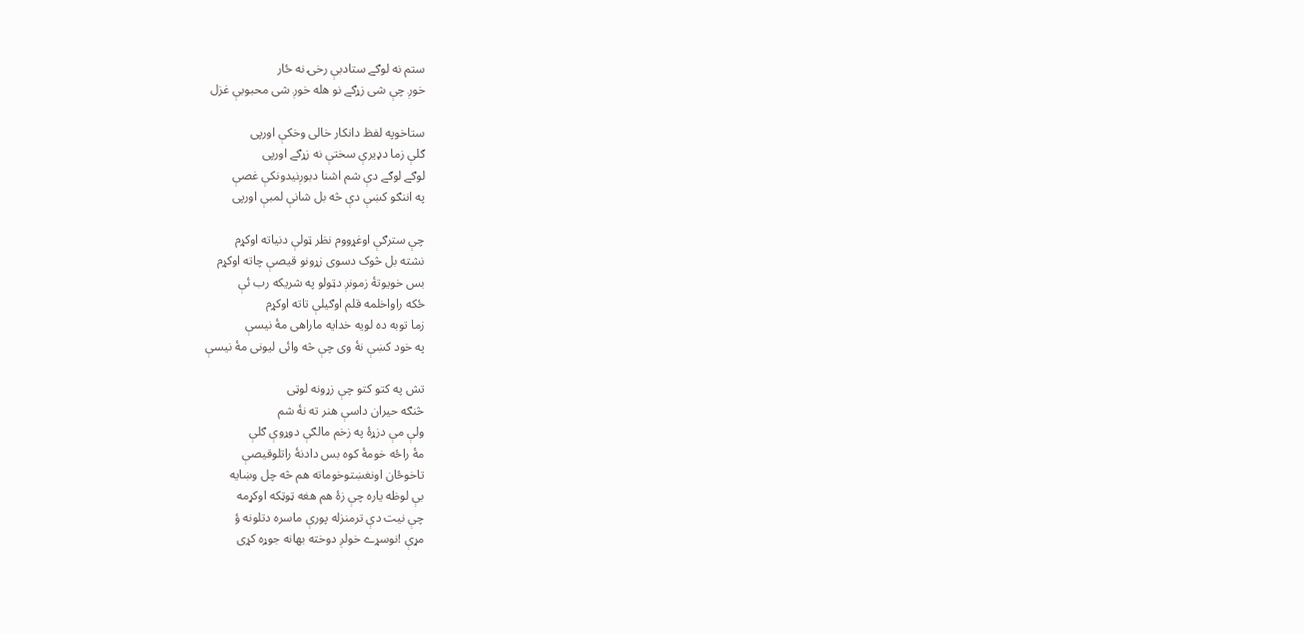ستم نه لوګے ستادبې رخۍ نه ځار
خوږ چې شى زړګے نو هله خوږ شى محبوبې غزل

ستاخوپه لفظ دانکار خالى وخکې اورپى
ګلې زما دډيرې سختې نه زړګے اورپى
لوګے لوګے دې شم اشنا دبوږنيدونکې غصې
په اننګو کښې دې څه بل شانې لمبې اورپى

چې سترګې اوغړووم نظر ټولې دنياته اوکړم
نشته بل څوک دسوى زړونو قيصې چاته اوکړم
بس خويوتۀ زمونږ دټولو په شريکه رب ئې
ځکه راواخلمه قلم اوګيلې تاته اوکړم
زما توبه ده لويه خدايه ماراهى مۀ نيسې
په خود کښې نۀ وى چې څه وائى ليونى مۀ نيسې

تش په کتو کتو چې زړونه لوټى
څنګه حيران داسې هنر ته نۀ شم
ولې مې دزړۀ په زخم مالګې دوړوې ګلې
مۀ راځه خومۀ کوه بس دادنۀ راتلوقيصې
تاخوځان اونغښتوخوماته هم څه چل وښايه
بې لوظه ياره چې زۀ هم هغه ټوټکه اوکړمه
چې نيت دې ترمنزله پورې ماسره دتلونه ؤ
مړې !نوسړے خولږ دوخته بهانه جوړه کړى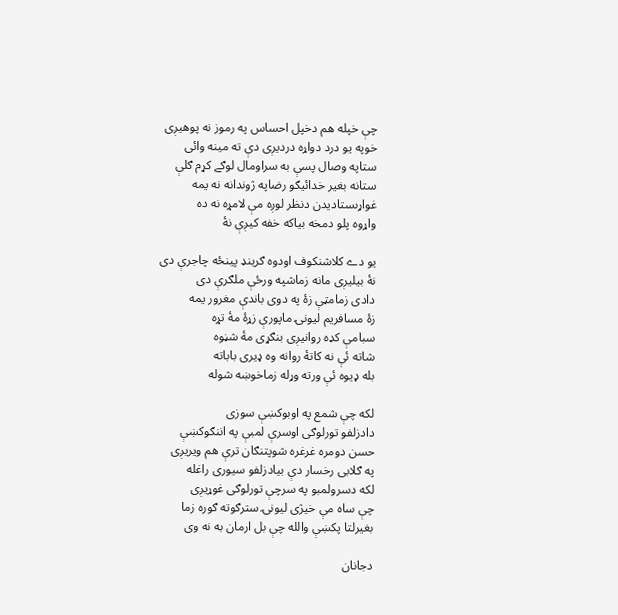چې خپله هم دخپل احساس په رموز نه پوهيږى
خوپه يو درد دواړه درديږى دې ته مينه وائى
ستاپه وصال پسې به سراومال لوګے کړم ګلې
ستانه بغير خدائيګو رضاپه ژوندانه نه يمه
غواړىستاديدن دنظر لوږه مې لامړه نه ده
واړوه پلو دمخه بياکه خفه کيږې نۀ

يو دے کلاشنکوف اودوه ګرينډ پينځه چاجرې دى
نۀ بيليږى مانه زماشپه ورځې ملګرې دى
دادى زمامټې زۀ په دوى باندې مغرور يمه
زۀ مسافريم ليونۍ ماپورې زړۀ مۀ تړه
سبامې کډه روانيږى بنګړى مۀ شڼوه
شاته ئې نه کاتۀ روانه وه ډيرى باباته
بله ډيوه ئې ورته وړله زماخوښه شوله

لکه چې شمع په اوبوکښې سوزى
دادزلفو تورلوګى اوسرې لمبې په اننګوکښې
حسن دومره غرغره شوپتنګان ترې هم ويريږى
په ګلابى رخسار دې بيادزلفو سيورى راغله
لکه دسرولمبو په سرچې تورلوګى غوړيږى
چې ساه مې خيژى ليونۍ سترګوته ګوره زما
بغيرلتا پکښې والله چې بل ارمان به نه وى

دجانان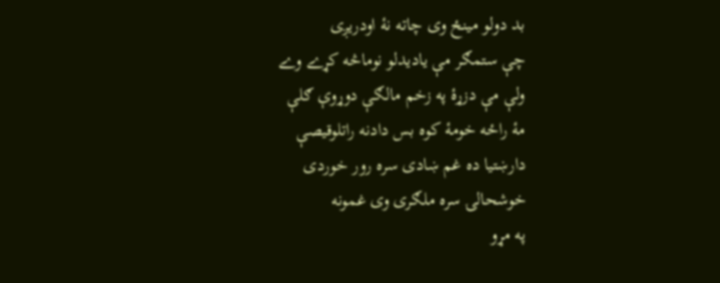بد دولو مينځ وى چاته نۀ اودريږى
چې ستمګر مې ياديدلو نوماڅه کړے وے
ولې مې دزړۀ په زخم مالګې دوړوې ګلې
مۀ راځه خومۀ کوه بس دادنه راتلوقيصې
دارښتيا ده غم ښادى سره رور خوردى
خوشحالۍ سره ملګرى وى غمونه
په مړو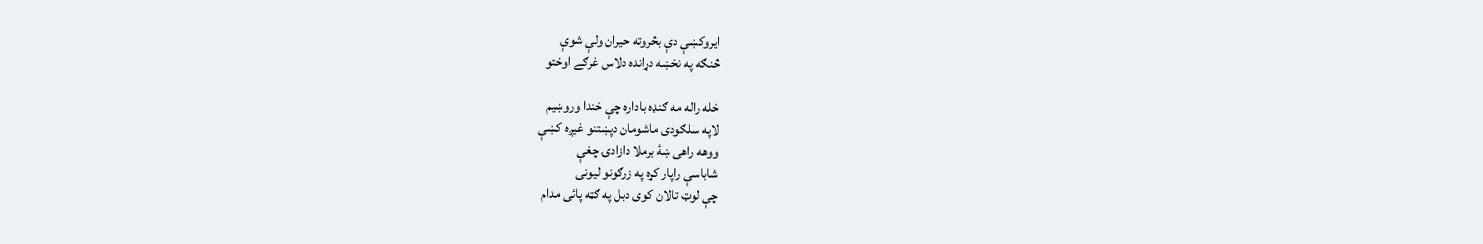ايروکښې دې بڅروته حيران ولې شوې
څنګه په نخښه دړانده دلاس غرګے اوختو

خله راله مه ګنډه باداره چې خندا وروښيم
لاپه سلګودى ماشومان دپښتنو غيږه کښې
ووهه راهى ښۀ برملا دازادۍ چغې
شاباسې راپار کړه په زرګونو ليونى
چې لوټ تالان کوى دبل په ګټه پائى مدام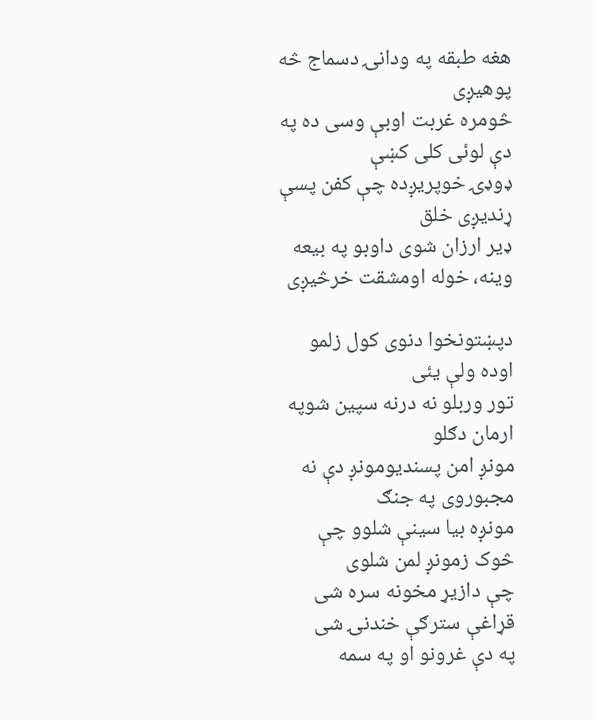هغه طبقه په ودانۍ دسماج څه پوهيږى
څومره غربت اوبې وسى ده په دې لوئى کلى کښې
ډوډۍ خوپريږده چې کفن پسې ړنديږى خلق
ډير ارزان شوى داوبو په بيعه
وينه، خوله اومشقت خرڅيږى

دپښتونخوا دنوى کول زلمو اوده ولې يئى
تور وربلو نه درنه سپين شوپه ارمان دګلو
مونږ امن پسنديومونږ دې نه مجبوروى په جنګ
مونږه بيا سينې شلوو چې څوک زمونږ لمن شلوى
چې دازيړ مخونه سره شى قړاغې سترګې خندنۍ شى
په دې غرونو او په سمه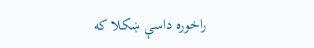راخوره داسې ښکلا که